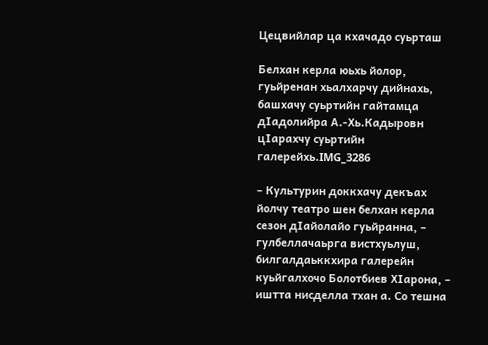Цецвийлар ца кхачадо суьрташ

Белхан керла юьхь йолор, гуьйренан хьалхарчу дийнахь, башхачу суьртийн гайтамца дIадолийра А.-Хь.Кадыровн цIарахчу суьртийн галерейхь.IMG_3286

– Культурин доккхачу декъах йолчу театро шен белхан керла сезон дIайолайо гуьйранна, – гулбеллачаьрга вистхуьлуш, билгалдаьккхира галерейн куьйгалхочо Болотбиев ХIарона, – иштта нисделла тхан а. Со тешна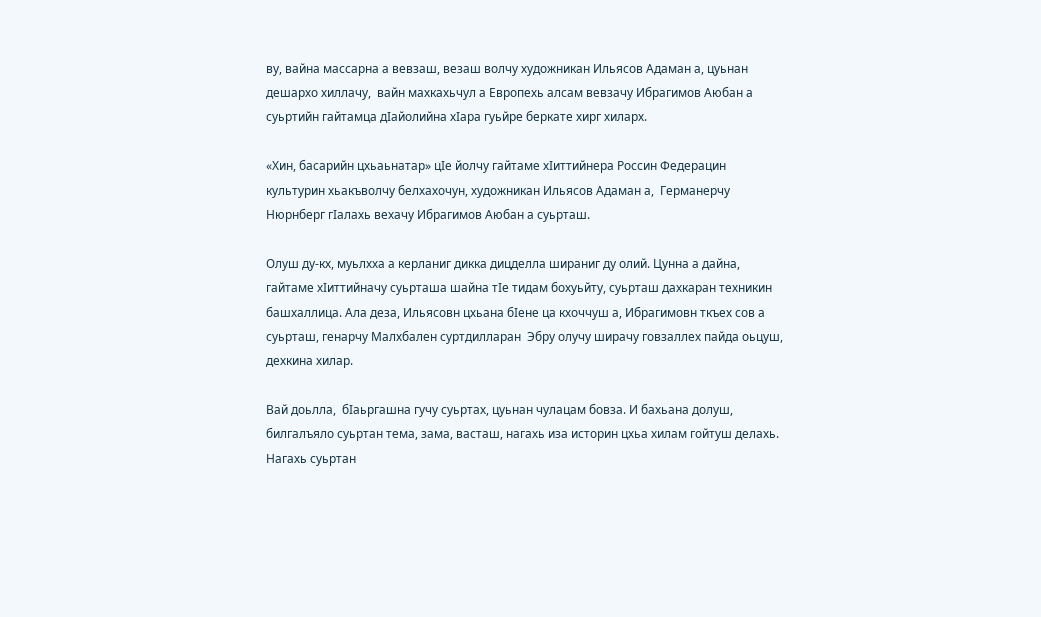ву, вайна массарна а вевзаш, везаш волчу художникан Ильясов Адаман а, цуьнан дешархо хиллачу,  вайн махкахьчул а Европехь алсам вевзачу Ибрагимов Аюбан а суьртийн гайтамца дIайолийна хIара гуьйре беркате хирг хиларх.

«Хин, басарийн цхьаьнатар» цIе йолчу гайтаме хIиттийнера Россин Федерацин культурин хьакъволчу белхахочун, художникан Ильясов Адаман а,  Германерчу Нюрнберг гIалахь вехачу Ибрагимов Аюбан а суьрташ.

Олуш ду-кх, муьлхха а керланиг дикка дицделла шираниг ду олий. Цунна а дайна, гайтаме хIиттийначу суьрташа шайна тIе тидам бохуьйту, суьрташ дахкаран техникин башхаллица. Ала деза, Ильясовн цхьана бIене ца кхоччуш а, Ибрагимовн ткъех сов а суьрташ, генарчу Малхбален суртдилларан  Эбру олучу ширачу говзаллех пайда оьцуш, дехкина хилар.

Вай доьлла,  бIаьргашна гучу суьртах, цуьнан чулацам бовза. И бахьана долуш, билгалъяло суьртан тема, зама, васташ, нагахь иза историн цхьа хилам гойтуш делахь. Нагахь суьртан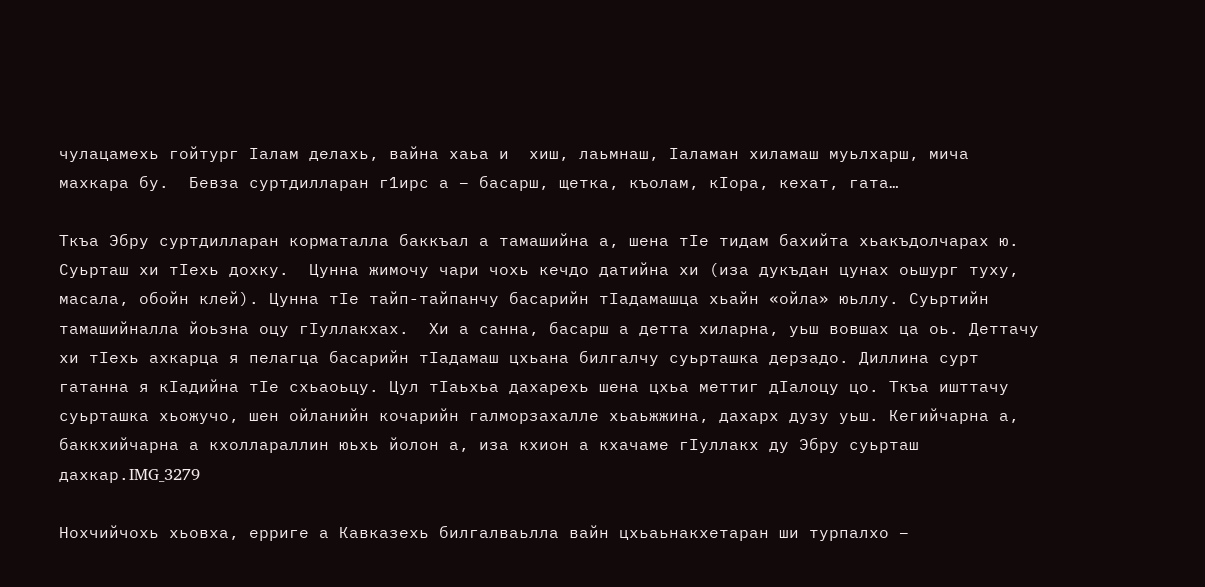чулацамехь гойтург Iалам делахь, вайна хаьа и  хиш, лаьмнаш, Iаламан хиламаш муьлхарш, мича махкара бу.  Бевза суртдилларан г1ирс а – басарш, щетка, къолам, кIора, кехат, гата…

Ткъа Эбру суртдилларан корматалла баккъал а тамашийна а, шена тIе тидам бахийта хьакъдолчарах ю. Суьрташ хи тIехь дохку.  Цунна жимочу чари чохь кечдо датийна хи (иза дукъдан цунах оьшург туху, масала, обойн клей). Цунна тIе тайп-тайпанчу басарийн тIадамашца хьайн «ойла» юьллу. Суьртийн тамашийналла йоьзна оцу гIуллакхах.  Хи а санна, басарш а детта хиларна, уьш вовшах ца оь. Деттачу хи тIехь ахкарца я пелагца басарийн тIадамаш цхьана билгалчу суьрташка дерзадо. Диллина сурт гатанна я кIадийна тIе схьаоьцу. Цул тIаьхьа дахарехь шена цхьа меттиг дIалоцу цо. Ткъа ишттачу суьрташка хьожучо, шен ойланийн кочарийн галморзахалле хьаьжжина, дахарх дузу уьш. Кегийчарна а, баккхийчарна а кхоллараллин юьхь йолон а, иза кхион а кхачаме гIуллакх ду Эбру суьрташ дахкар.IMG_3279

Нохчийчохь хьовха, ерриге а Кавказехь билгалваьлла вайн цхьаьнакхетаран ши турпалхо –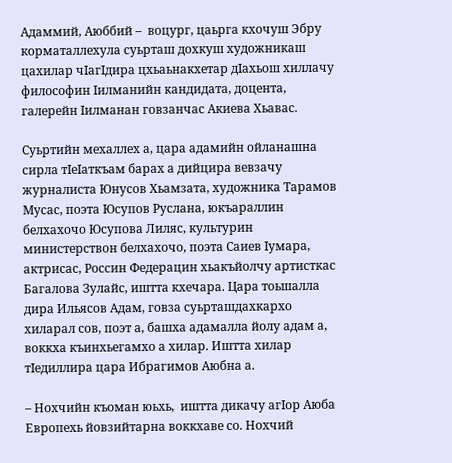Адаммий, Аюббий –  воцург, цаьрга кхочуш Эбру корматаллехула суьрташ дохкуш художникаш цахилар чIагIдира цхьаьнакхетар дIахьош хиллачу философин Iилманийн кандидата, доцента, галерейн Iилманан говзанчас Акиева Хьавас.

Суьртийн мехаллех а, цара адамийн ойланашна сирла тIеIаткъам барах а дийцира вевзачу журналиста Юнусов Хьамзата, художника Тарамов Мусас, поэта Юсупов Руслана, юкъараллин белхахочо Юсупова Лиляс, культурин министерствон белхахочо, поэта Саиев Iумара, актрисас, Россин Федерацин хьакъйолчу артисткас Багалова Зулайс, иштта кхечара. Цара тоьшалла дира Ильясов Адам, говза суьрташдахкархо хиларал сов, поэт а, башха адамалла йолу адам а, воккха къинхьегамхо а хилар. Иштта хилар тIедиллира цара Ибрагимов Аюбна а.

– Нохчийн къоман юьхь,  иштта дикачу агIор Аюба Европехь йовзийтарна воккхаве со. Нохчий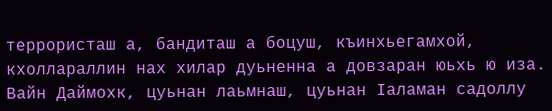террористаш а, бандиташ а боцуш, къинхьегамхой,  кхоллараллин нах хилар дуьненна а довзаран юьхь ю иза. Вайн Даймохк, цуьнан лаьмнаш, цуьнан Iаламан садоллу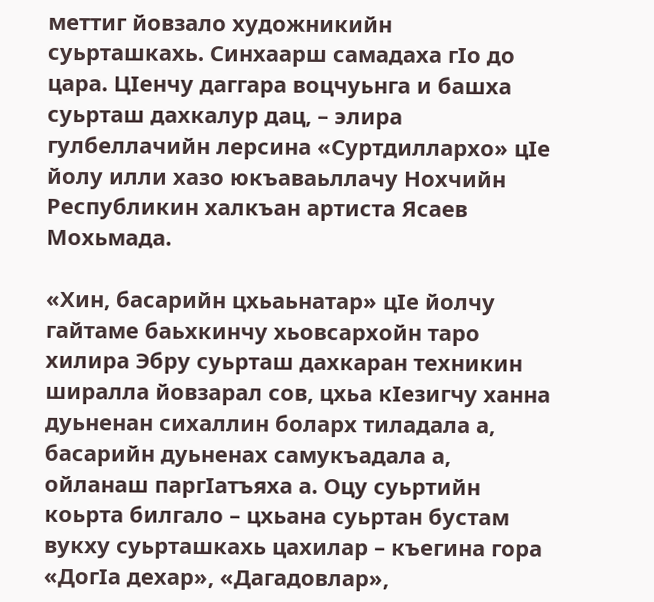меттиг йовзало художникийн суьрташкахь. Синхаарш самадаха гIо до цара. ЦIенчу даггара воцчуьнга и башха суьрташ дахкалур дац, – элира гулбеллачийн лерсина «Суртдиллархо» цIе йолу илли хазо юкъаваьллачу Нохчийн Республикин халкъан артиста Ясаев Мохьмада.

«Хин, басарийн цхьаьнатар» цIе йолчу гайтаме баьхкинчу хьовсархойн таро хилира Эбру суьрташ дахкаран техникин ширалла йовзарал сов, цхьа кIезигчу ханна дуьненан сихаллин боларх тиладала а, басарийн дуьненах самукъадала а, ойланаш паргIатъяха а. Оцу суьртийн коьрта билгало – цхьана суьртан бустам вукху суьрташкахь цахилар – къегина гора «ДогIа дехар», «Дагадовлар»,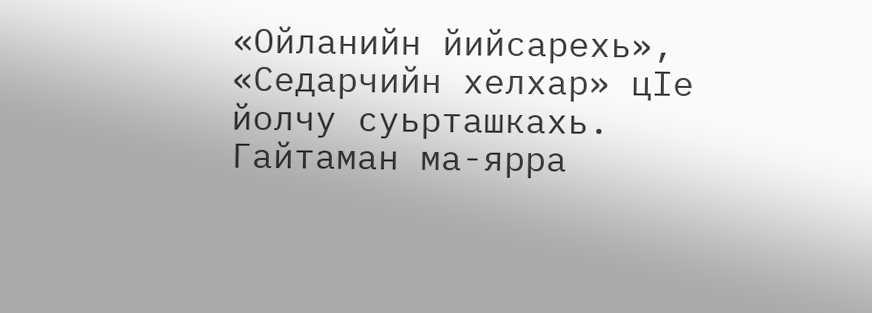«Ойланийн йийсарехь», «Седарчийн хелхар» цIе йолчу суьрташкахь. Гайтаман ма-ярра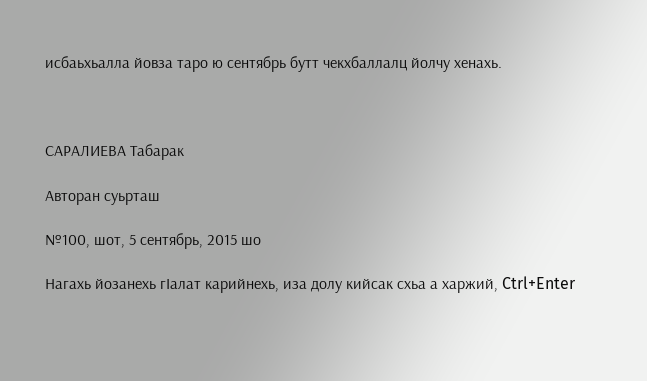исбаьхьалла йовза таро ю сентябрь бутт чекхбаллалц йолчу хенахь.



САРАЛИЕВА Табарак

Авторан суьрташ

№100, шот, 5 сентябрь, 2015 шо

Нагахь йозанехь гIалат карийнехь, иза долу кийсак схьа а харжий, Ctrl+Enter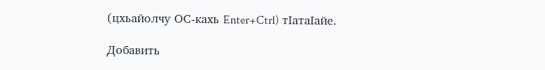(цхьайолчу ОС-кахь Enter+Ctrl) тIатаIайе.

Добавить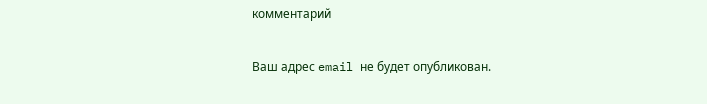комментарий

Ваш адрес email не будет опубликован.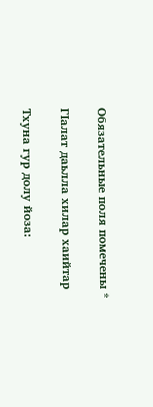Обязательные поля помечены *

ГIалат даьлла хилар хаийтар

Тхуна гур долу йоза: